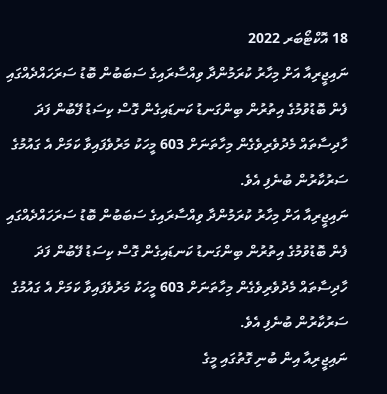18 އޮކްޓޯބަރ 2022
ނައިޖީރިއާ އަށް މިހާރު ކުރަމުންދާ ވިއްސާރައިގެ ސަބަބުން ބޮޑު ސަރަހައްދެއްގައި ފެން ބޮޑުވުމުގެ އިތުރުން ބިންގަނޑު ކަނޑައިގެން ގޮސް ކިސަޑު ފޭބުން ފަދަ ހާދިސާތައް މެދުވެރިވެގެން މިހާތަނަށް 603 މީހަކު މަރުވެފައިވާ ކަމަށް އެ ގައުމުގެ ސަރުކާރުން ބުނެފި އެވެ.
ނައިޖީރިއާ އަށް މިހާރު ކުރަމުންދާ ވިއްސާރައިގެ ސަބަބުން ބޮޑު ސަރަހައްދެއްގައި ފެން ބޮޑުވުމުގެ އިތުރުން ބިންގަނޑު ކަނޑައިގެން ގޮސް ކިސަޑު ފޭބުން ފަދަ ހާދިސާތައް މެދުވެރިވެގެން މިހާތަނަށް 603 މީހަކު މަރުވެފައިވާ ކަމަށް އެ ގައުމުގެ ސަރުކާރުން ބުނެފި އެވެ.
ނައިޖީރިއާ އިން ބުނި ގޮތުގައި މީގެ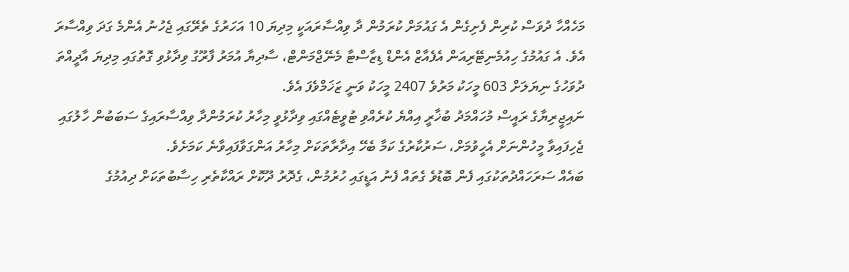މަހެއްހާ ދުވަސް ކުރިން ފެށިގެން އެ ގައުމަށް ކުރަމުން ދާ ވިއްސާރައަކީ މިދިޔަ 10 އަހަރުގެ ތެރޭގައި ޖެހުނު އެންމެ ގަދަ ވިއްސާރަ އެވެ. އެ ގައުމުގެ ހިއުމެނިޓޭރިއަން އެފެއާޒް އެންޑް ޑިޒާސްޓާ މެނޭޖްމަންޓް، ސާދިޔާ އުމަރު ފާރޫގު ވިދާޅުވި ގޮތުގައި މިދިޔަ އާދީއްތަ ދުވަހުގެ ނިޔަލަށް 603 މީހަކު މަރުވެ 2407 މީހަކު ވަނީ ޒަޚަމްވެފަ އެވެ.
ނައިޖީރިޔާގެ ރައީސް މުހައްމަދު ބުޚާރީ އިއްޔެ ކުރެއްވި ޓުވީޓެއްގައި ވިދާޅުވީ މިހާރު ކުރަމުންދާ ވިއްސާރައިގެ ސަބަބުން ހާލުގައި ޖެހިފައިވާ މީހުންނަށް އެހީވުމަށް، ސަރުކާރުގެ ކަމާ ބެހޭ އިދާރާތަކަށް މިހާރު އަންގަވާފައިވާނެ ކަމަށެވެ.
ބައެއް ސަރަހައްދުތަކުގައި ފެން ބޮޑުވެ ގެތައް ފެނު އަޑީގައި ހުރުމުން، ގެދޮރު ދޫކޮށް ރައްކާތެރި ހިސާބުތަކަށް ދިއުމުގެ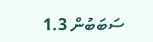ސަބަބުން 1.3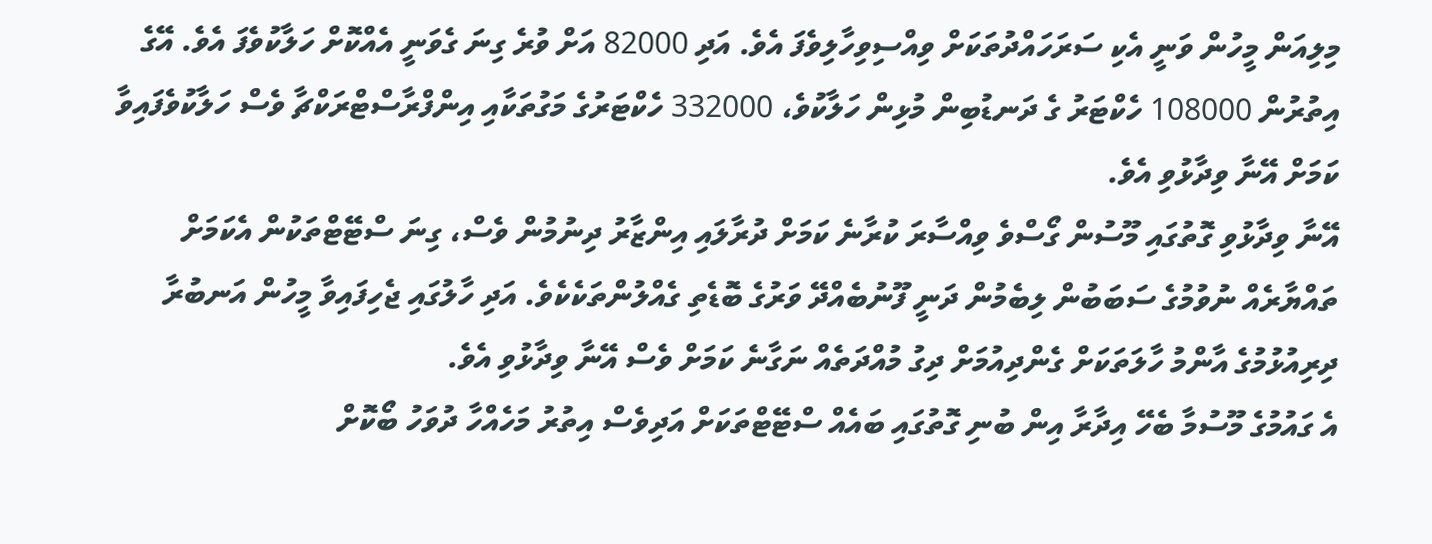މިލިއަން މީހުން ވަނީ އެކި ސަރަހައްދުތަކަށް ވިއްސިވިހާލިވެފަ އެވެ. އަދި 82000 އަށް ވުރެ ގިނަ ގެވަނީ އެއްކޮށް ހަލާކުވެފަ އެވެ. އޭގެ އިތުރުން 108000 ހެކްޓަރު ގެ ދަނޑުބިން މުޅިން ހަލާކުވެ، 332000 ހެކްޓަރުގެ މަގުތަކާއި އިންފްރާސްޓްރަކްޗާ ވެސް ހަލާކުވެފައިވާ ކަމަށް އޭނާ ވިދާޅުވި އެވެ.
އޭނާ ވިދާޅުވި ގޮތުގައި މޫސުން ގޯސްވެ ވިއްސާރަ ކުރާނެ ކަމަށް ދުރާލައި އިންޒާރު ދިނުމުން ވެސް، ގިނަ ސްޓޭޓްތަކުން އެކަމަށް ތައްޔާރެއް ނުވުމުގެ ސަބަބުން ލިބެމުން ދަނީ ފޫނުބެއްދޭ ވަރުގެ ބޮޑެތި ގެއްލުންތަކެކެވެ. އަދި ހާލުގައި ޖެހިފައިވާ މީހުން އަނބުރާ ދިރިއުޅުމުގެ އާންމު ހާލަތަކަށް ގެންދިއުމަށް ދިގު މުއްދަތެއް ނަގާނެ ކަމަށް ވެސް އޭނާ ވިދާޅުވި އެވެ.
އެ ގައުމުގެ މޫސުމާ ބެހޭ އިދާރާ އިން ބުނި ގޮތުގައި ބައެއް ސްޓޭޓްތަކަށް އަދިވެސް އިތުރު މަހެއްހާ ދުވަހު ބޯކޮށް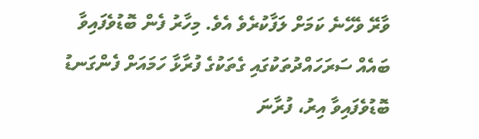ވާރޭ ވެހޭނެ ކަމަށް ލަފާކުރެވެ އެވެ. މިހާރު ފެން ބޮޑުވެފައިވާ ބައެއް ސަރަހައްދުތަކުގައި ގެތަކުގެ ފުރާޅާ ހަމައަށް ފެންގަނޑު ބޮޑުވެފައިވާ އިރު، ފުރާނަ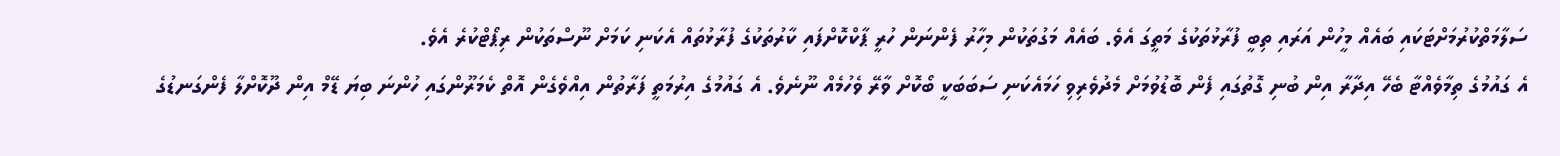ސަލާމަތްކުރުމަށްޓަކައި ބައެއް މީހުން އަރައި ތިބީ ފުރާޅުތަކުގެ މަތީގަ އެވެ. ބައެއް މަގުތަކުން މިހާރު ފެންނަން ހުރީ ޕާކްކޮށްފައި ކާރުތަކުގެ ފުރާޅުތައް އެކަނި ކަމަށް ނޫސްތަކުން ރިޕޯޓްކުރެ އެވެ.
އެ ގައުމުގެ ތިމާވެއްޓާ ބެހޭ އިދާރާ އިން ބުނި ގޮތުގައި ފެން ބޮޑުވުމަށް މެދުވެރިވި ހަމައެކަނި ސަބަބަކީ ބޯކޮށް ވާރޭ ވެހުމެއް ނޫނެވެ. އެ ގައުމުގެ އިރުމަތީ ފަރާތުން އިއްވެގެން އޮތް ކެމަރޫންގައި ހުންނަ ބިޔަ ޑޭމް އިން ދޫކޮށްލާ ފެންގަނޑުގެ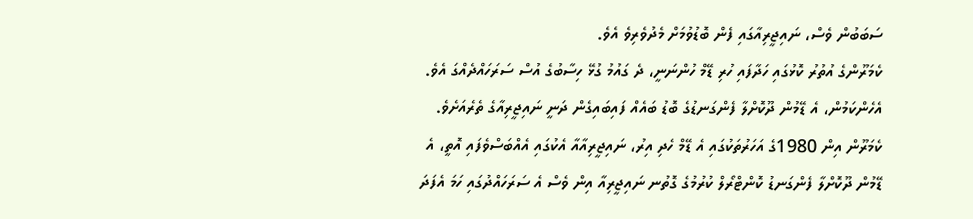ސަބަބުން ވެސް، ނައިޖީރިއާގައި ފެން ބޮޑުވުމަށް މެދުވެރިވެ އެވެ.
ކެމަރޫންގެ އުތުރު ކޮޅުގައި ހަދާފައި ހުރި ޑޭމް ހުންނަނީ، ދެ ގައުމު ގުޅޭ ހިސާބުގެ އުސް ސަރަހައްދެއްގަ އެވެ. އެހެންކަމުން، އެ ޑޭމުން ދޫކޮށްލާ ފެންގަނޑުގެ ބޮޑު ބައެއް ފައިބައިގެން ދަނީ ނައިޖީރިއާގެ ތެރެއަށެވެ. ކެމަރޫން އިން 1980ގެ އަހަރުތަކުގައި އެ ޑޭމް ހެދި އިރު، ނައިޖީރިއާއާ އެކުގައި އެއްބަސްވެފައި އޮތީ، އެ ޑޭމުން ދޫކޮށްލާ ފެންގަނޑު ކޮންޓްރޯލް ކުރުމުގެ ގޮތުނ ނައިޖީރިއާ އިން ވެސް އެ ސަރަހައްދުގައި ހަމަ އެފަދަ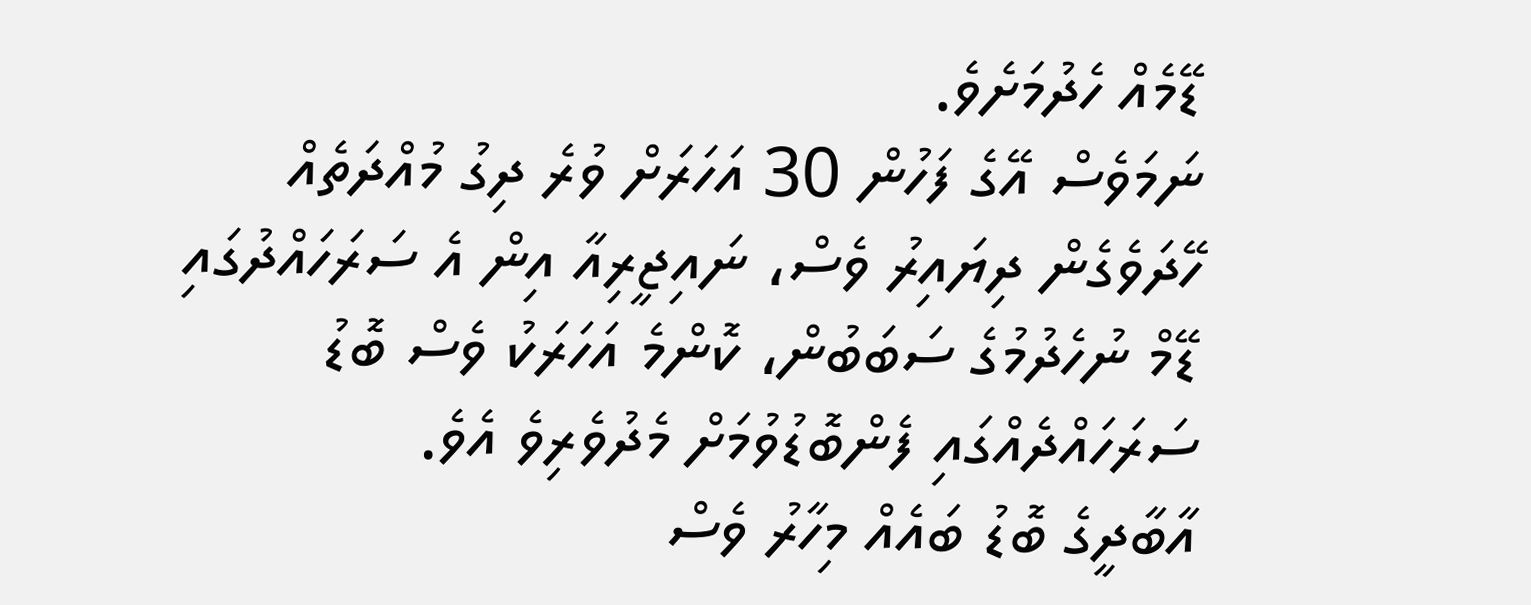ޑޭމެއް ހެދުމަށެވެ.
ނަމަވެސް އޭގެ ފަހުން 30 އަހަރަށް ވުރެ ދިގު މުއްދަތެއް ހޭދަވެގެން ދިޔައިރު ވެސް، ނައިޖީރިއާ އިން އެ ސަރަހައްދުގައި ޑޭމް ނުހެދުމުގެ ސަބަބުން، ކޮންމެ އަހަރަކު ވެސް ބޮޑު ސަރަހައްދެއްގައި ފެންބޮޑުވުމަށް މެދުވެރިވެ އެވެ.
އާބާދީގެ ބޮޑު ބައެއް މިހާރު ވެސް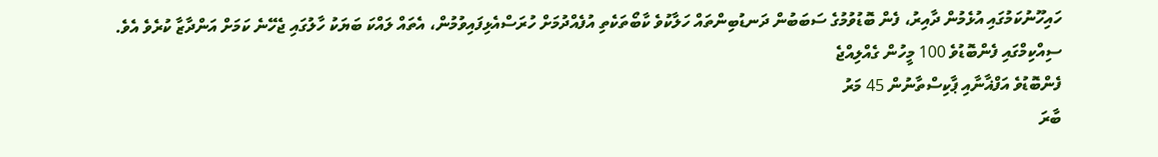ހައިހޫނުކަމުގައި އުޅެމުން ދާއިރު، ފެން ބޮޑުވުމުގެ ސަބަބުން ދަނޑުބިންތައް ހަލާކުވެ ކާބޯތަކެތި އުފެއްދުމަށް ހުރަސްއެޅިފައިވުމުން، އެތައް ލައްކަ ބަޔަކު ހާލުގައި ޖެހޭނެ ކަމަށް އަންދާޒާ ކުރެވެ އެވެ.
ސިއްކިމްގައި ފެންބޮޑުވެ 100 މީހުން ގެއްލިއްޖެ
ފެންބޮޑުވެ އަފްޣާނާއި ޕާކިސްތާނުން 45 މަރު
ބާރަ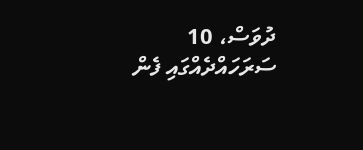ދުވަސް، 10 ސަރަހައްދެއްގައި ފެން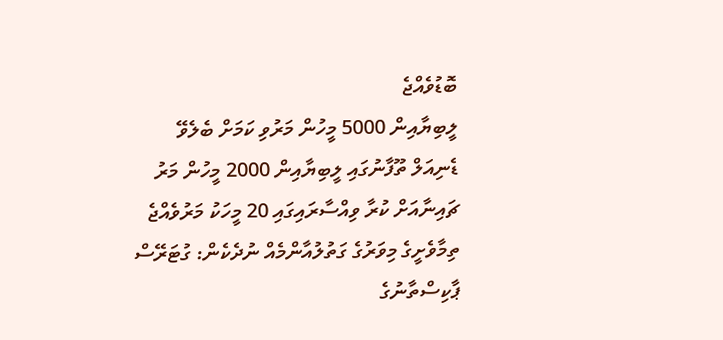ބޮޑުވެއްޖެ
ލީބިޔާއިން 5000 މީހުން މަރުވި ކަމަށް ބެލެވޭ
ޑެނިއަލް ތޫފާނުގައި ލީބިޔާއިން 2000 މީހުން މަރު
ޗައިނާއަށް ކުރާ ވިއްސާރައިގައި 20 މީހަކު މަރުވެއްޖެ
ތިމާވެށީގެ މިވަރުގެ ގަތުލުއާންމެއް ނުދެކެން: ގުޓަރޭސް
ޕާކިސްތާނުގެ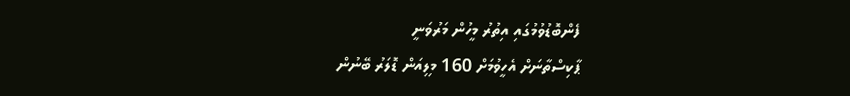ފެންބޮޑުވުމުގައި އިތުރު މީހުން މަރުވަނީ
ޕާކިސްތާނަށް އެހީވުމަށް 160 މިލިއަން ޑޮލަރު ބޭނުން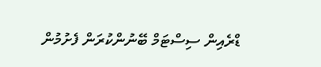ޑްރެއިން ސިސްޓަމް ބޭނުންކުރަން ފެށުމުން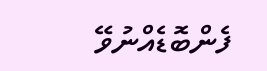ފެންބޮޑެއްނުވޭ